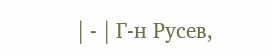| - | Г-н Русев,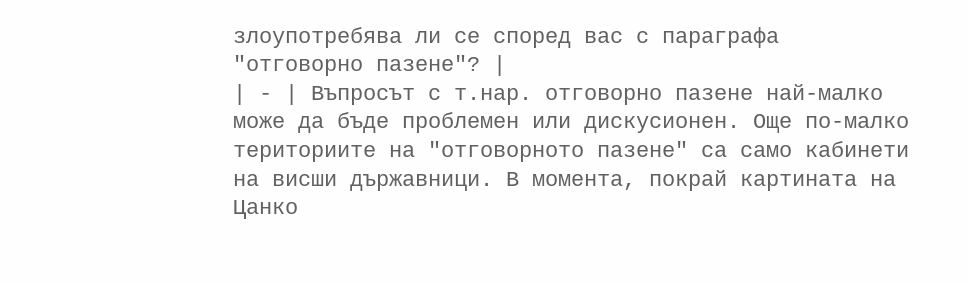злоупотребява ли се според вас с параграфа "отговорно пазене"? |
| - | Въпросът с т.нар. отговорно пазене най-малко може да бъде проблемен или дискусионен. Още по-малко териториите на "отговорното пазене" са само кабинети на висши държавници. В момента, покрай картината на Цанко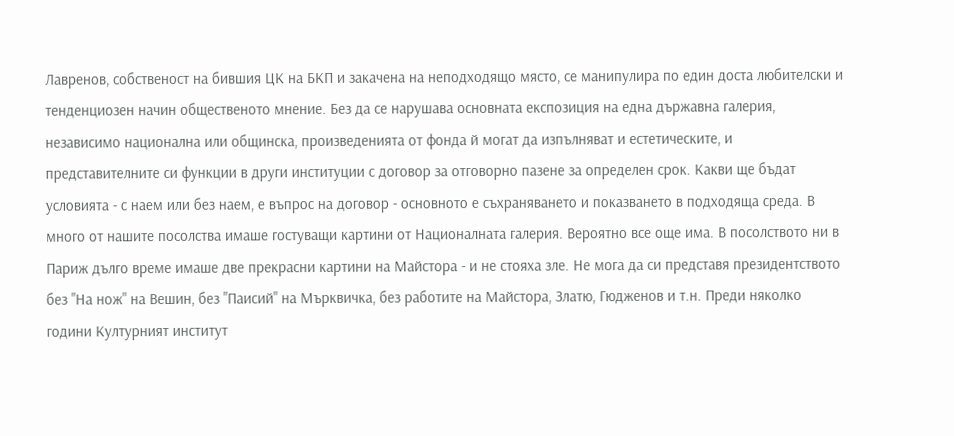Лавренов, собственост на бившия ЦК на БКП и закачена на неподходящо място, се манипулира по един доста любителски и тенденциозен начин общественото мнение. Без да се нарушава основната експозиция на една държавна галерия, независимо национална или общинска, произведенията от фонда й могат да изпълняват и естетическите, и представителните си функции в други институции с договор за отговорно пазене за определен срок. Какви ще бъдат условията - с наем или без наем, е въпрос на договор - основното е съхраняването и показването в подходяща среда. В много от нашите посолства имаше гостуващи картини от Националната галерия. Вероятно все още има. В посолството ни в Париж дълго време имаше две прекрасни картини на Майстора - и не стояха зле. Не мога да си представя президентството без "На нож" на Вешин, без "Паисий" на Мърквичка, без работите на Майстора, Златю, Гюдженов и т.н. Преди няколко години Културният институт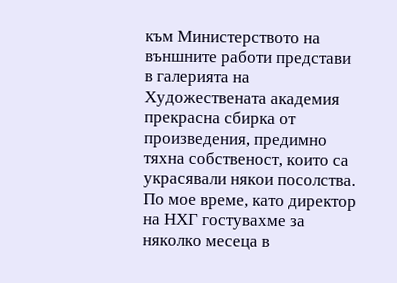към Министерството на външните работи представи в галерията на Художествената академия прекрасна сбирка от произведения, предимно тяхна собственост, които са украсявали някои посолства. По мое време, като директор на НХГ гостувахме за няколко месеца в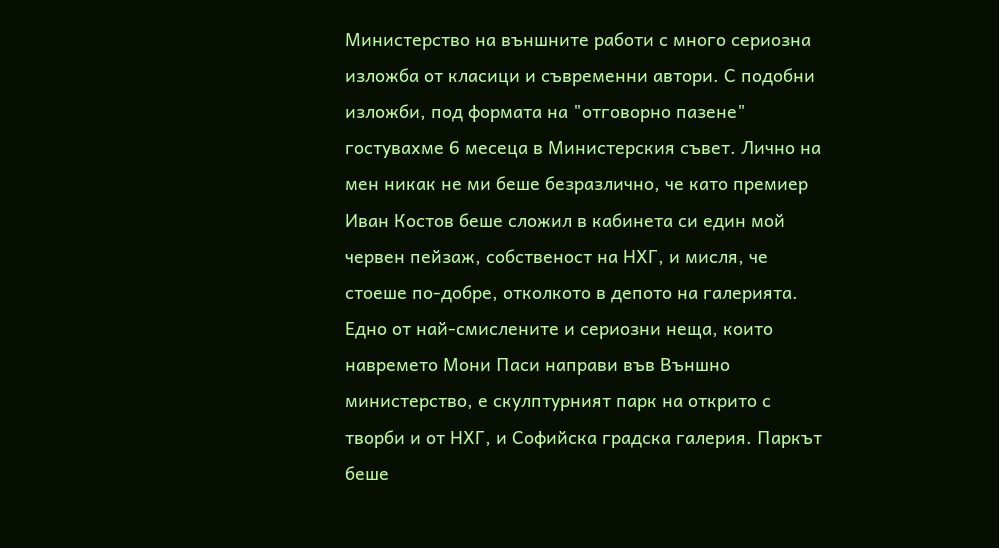Министерство на външните работи с много сериозна изложба от класици и съвременни автори. С подобни изложби, под формата на "отговорно пазене" гостувахме 6 месеца в Министерския съвет. Лично на мен никак не ми беше безразлично, че като премиер Иван Костов беше сложил в кабинета си един мой червен пейзаж, собственост на НХГ, и мисля, че стоеше по-добре, отколкото в депото на галерията. Едно от най-смислените и сериозни неща, които навремето Мони Паси направи във Външно министерство, е скулптурният парк на открито с творби и от НХГ, и Софийска градска галерия. Паркът беше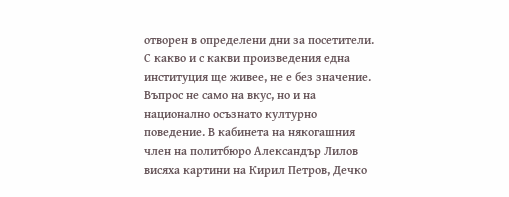отворен в определени дни за посетители. С какво и с какви произведения една институция ще живее, не е без значение. Въпрос не само на вкус, но и на национално осъзнато културно поведение. В кабинета на някогашния член на политбюро Александър Лилов висяха картини на Кирил Петров, Дечко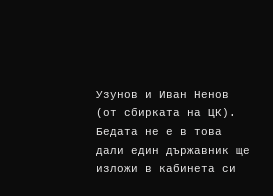Узунов и Иван Ненов (от сбирката на ЦК). Бедата не е в това дали един държавник ще изложи в кабинета си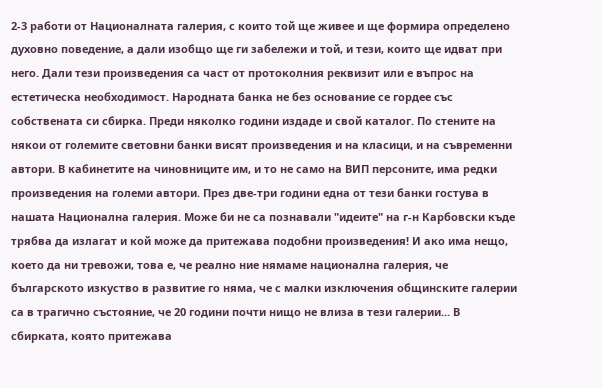2-3 работи от Националната галерия, с които той ще живее и ще формира определено духовно поведение, а дали изобщо ще ги забележи и той, и тези, които ще идват при него. Дали тези произведения са част от протоколния реквизит или е въпрос на естетическа необходимост. Народната банка не без основание се гордее със собствената си сбирка. Преди няколко години издаде и свой каталог. По стените на някои от големите световни банки висят произведения и на класици, и на съвременни автори. В кабинетите на чиновниците им, и то не само на ВИП персоните, има редки произведения на големи автори. През две-три години една от тези банки гостува в нашата Национална галерия. Може би не са познавали "идеите" на г-н Карбовски къде трябва да излагат и кой може да притежава подобни произведения! И ако има нещо, което да ни тревожи, това е, че реално ние нямаме национална галерия, че българското изкуство в развитие го няма, че с малки изключения общинските галерии са в трагично състояние, че 20 години почти нищо не влиза в тези галерии... В сбирката, която притежава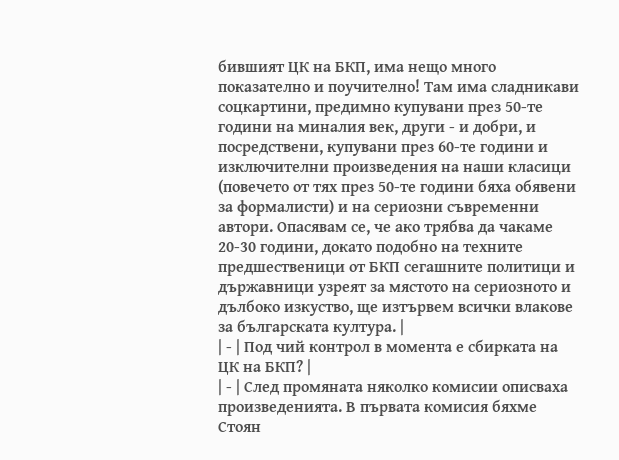бившият ЦК на БКП, има нещо много показателно и поучително! Там има сладникави соцкартини, предимно купувани през 50-те години на миналия век, други - и добри, и посредствени, купувани през 60-те години и изключителни произведения на наши класици (повечето от тях през 50-те години бяха обявени за формалисти) и на сериозни съвременни автори. Опасявам се, че ако трябва да чакаме 20-30 години, докато подобно на техните предшественици от БКП сегашните политици и държавници узреят за мястото на сериозното и дълбоко изкуство, ще изтървем всички влакове за българската култура. |
| - | Под чий контрол в момента е сбирката на ЦК на БКП? |
| - | След промяната няколко комисии описваха произведенията. В първата комисия бяхме Стоян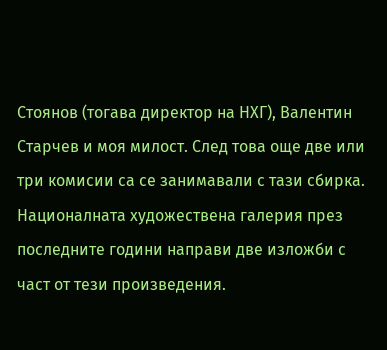Стоянов (тогава директор на НХГ), Валентин Старчев и моя милост. След това още две или три комисии са се занимавали с тази сбирка. Националната художествена галерия през последните години направи две изложби с част от тези произведения.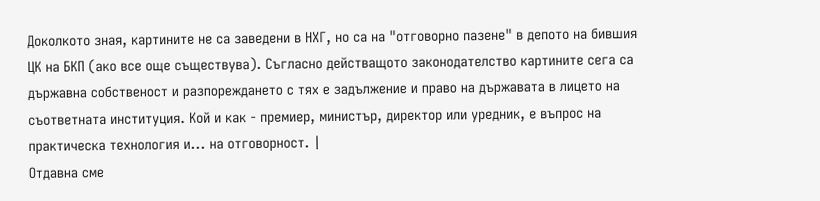Доколкото зная, картините не са заведени в НХГ, но са на "отговорно пазене" в депото на бившия ЦК на БКП (ако все още съществува). Съгласно действащото законодателство картините сега са държавна собственост и разпореждането с тях е задължение и право на държавата в лицето на съответната институция. Кой и как - премиер, министър, директор или уредник, е въпрос на практическа технология и... на отговорност. |
Отдавна сме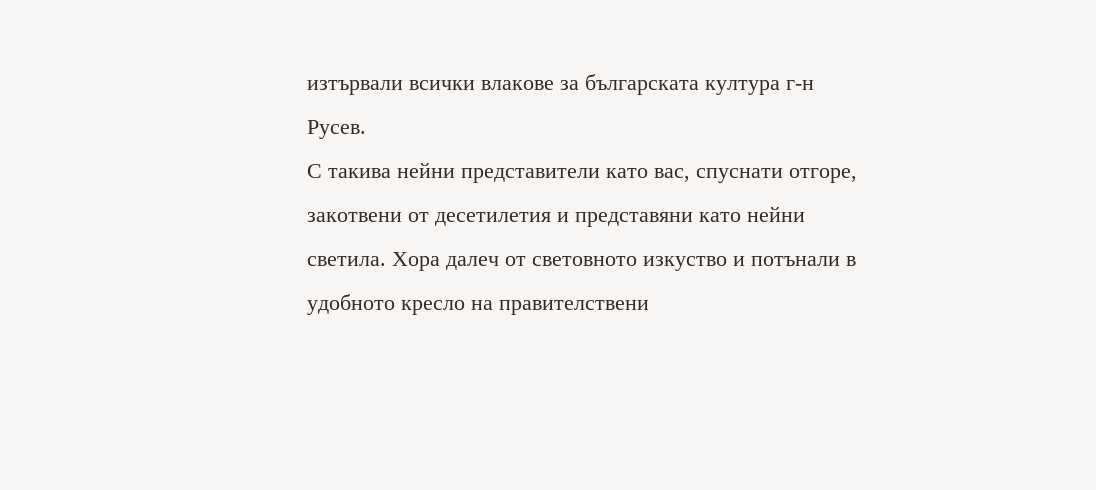изтървали всички влакове за българската култура г-н Русев.
С такива нейни представители като вас, спуснати отгоре, закотвени от десетилетия и представяни като нейни светила. Хора далеч от световното изкуство и потънали в удобното кресло на правителствени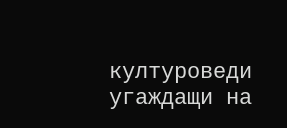културоведи угаждащи на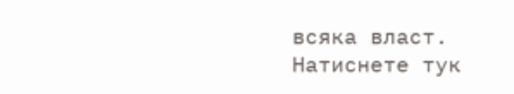всяка власт.
Натиснете тук